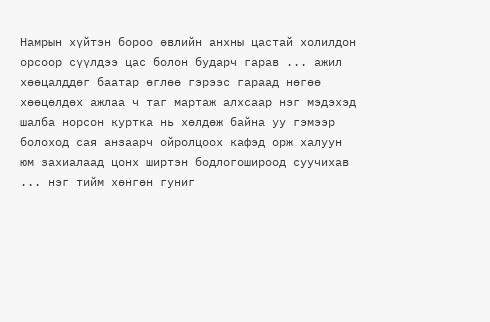Намрын хүйтэн бороо өвлийн анхны цастай холилдон орсоор сүүлдээ цас болон бударч гарав ... ажил хөөцалддөг баатар өглөө гэрээс гараад нөгөө хөөцөлдөх ажлаа ч таг мартаж алхсаар нэг мэдэхэд шалба норсон куртка нь хөлдөж байна уу гэмээр болоход сая анзаарч ойролцоох кафэд орж халуун юм захиалаад цонх ширтэн бодлогошироод суучихав ... нэг тийм хөнгөн гуниг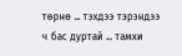төрнө ... тэхдээ тэрэндээ ч бас дуртай ... тамхи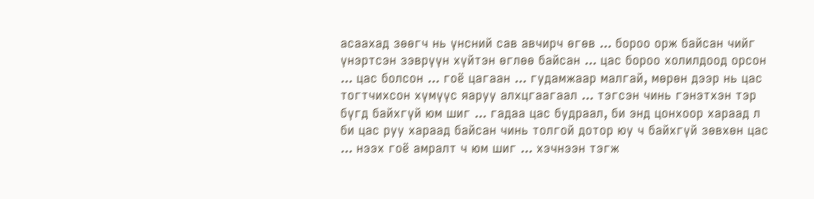асаахад зөөгч нь үнсний сав авчирч өгөв ... бороо орж байсан чийг үнэртсэн зэврүүн хүйтэн өглөө байсан ... цас бороо холилдоод орсон ... цас болсон ... гоё цагаан ... гудамжаар малгай, мөрөн дээр нь цас тогтчихсон хүмүүс яаруу алхцгаагаал ... тэгсэн чинь гэнэтхэн тэр бүгд байхгүй юм шиг ... гадаа цас будраал, би энд цонхоор хараад л би цас руу хараад байсан чинь толгой дотор юу ч байхгүй зөвхөн цас ... нээх гоё амралт ч юм шиг ... хэчнээн тэгж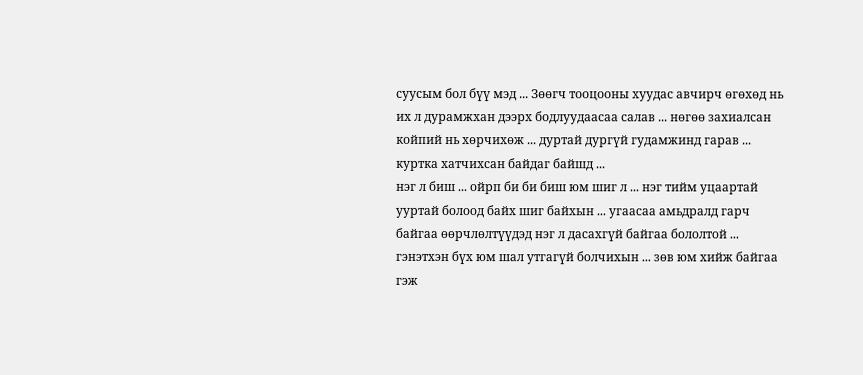суусым бол бүү мэд ... Зөөгч тооцооны хуудас авчирч өгөхөд нь их л дурамжхан дээрх бодлуудаасаа салав ... нөгөө захиалсан койпий нь хөрчихөж ... дуртай дургүй гудамжинд гарав ... куртка хатчихсан байдаг байшд ...
нэг л биш ... ойрп би би биш юм шиг л ... нэг тийм уцаартай ууртай болоод байх шиг байхын ... угаасаа амьдралд гарч байгаа өөрчлөлтүүдэд нэг л дасахгүй байгаа бололтой ... гэнэтхэн бүх юм шал утгагүй болчихын ... зөв юм хийж байгаа гэж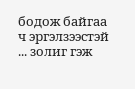бодож байгаа ч эргэлзээстэй ... золиг гэж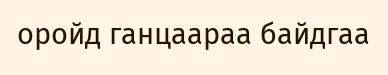оройд ганцаараа байдгаа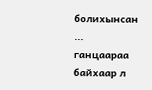болихынсан ... ганцаараа байхаар л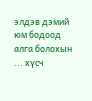элдэв дэмий юм бодоод алга болохын ... хүсч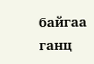байгаа ганц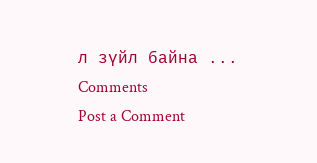л зүйл байна ...
Comments
Post a Comment